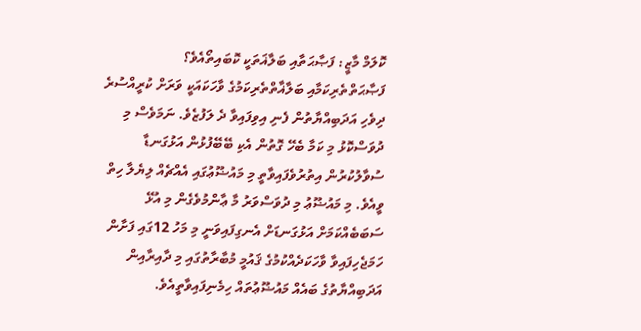ކޮލަމް މާޒީ: ފަޞާޙަތާއި ބަލާޣަތަކީ ކޮބައިތޯއެވެ؟
ފަޞާޙަތްތެރިކަމާއި ބަލާޣާތްތެރިކަމުގެ ވާހަކައަކީ ވަރަށް ކުރީއްސުރެ ދިވެހި އަދަބިއްޔާތުން ފެނި އިވިފައިވާ ދެ ލަފުޒެވެ. ނަމަވެސް މި ދުވަސްކޮޅު މި ކަމާ ބެހޭ ގޮތުން އެކި ބޭބޭފުޅުން އަޅުގަނޑާ ސުވާލުކުރުން އިތުރުވެފައިވާތީ މި މައުޟޫޢުގައި އެއްޗެއް ލިޔެލާ ހިތް ވީއެވެ. މި މައުޟޫޢު މި ދުވަސްވަރު މާ ޢާންމުވެގެން މި އުޅޭ ސަބަބެއްކަމަށް އަޅުގަނޑަށް އެނގިފައިވަނީ މި މަހު 12ގައި ފަށާން ހަމަޖެހިފައިވާ ވާހަކަދެއްކުމުގެ ޤައުމީ މުބާރާތުގައި މި ދާއިރާއިން އަދަބިއްޔާތުގެ ބައެއް މައުޟޫޢުތައް ހިމެނިފައިވާތީއެވެ.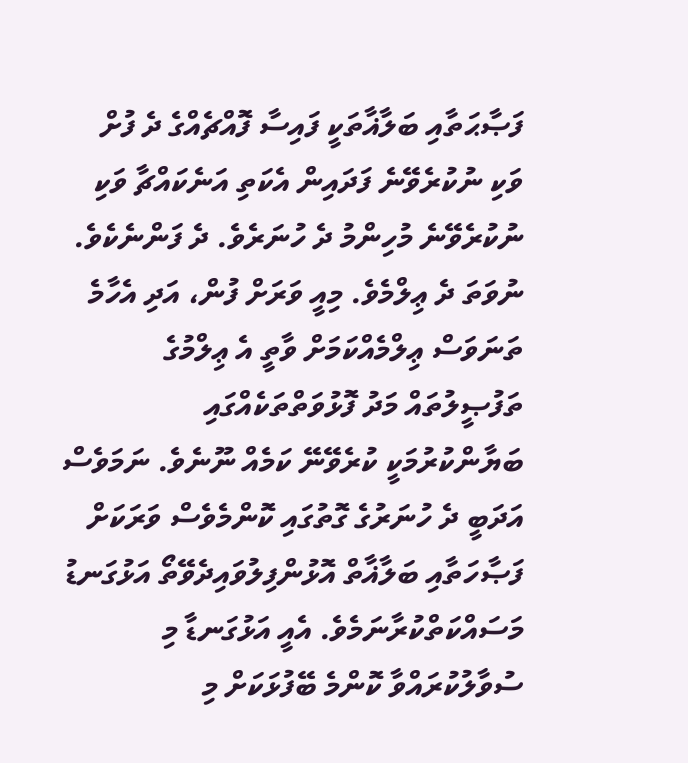ފަޞާޙަތާއި ބަލާޣާތަކީ ފައިސާ ފޮއްޗެއްގެ ދެ ފުށް ވަކި ނުކުރެވޭނެ ފަދައިން އެކަތި އަނެކައްޗާ ވަކި ނުކުރެވޭނެ މުހިންމު ދެ ހުނަރެވެ. ދެ ފަންނެކެވެ. ނުވަތަ ދެ ޢިލްމެވެ. މިއީ ވަރަށް ފުން، އަދި އެހާމެ ތަނަވަސް ޢިލްމެއްކަމަށް ވާތީ އެ ޢިލްމުގެ ތަފުޞީލުތައް މަދު ފޮޅުވަތްތަކެއްގައި ބަޔާންކުރުމަކީ ކުރެވޭނޭ ކަމެއް ނޫނެވެ. ނަމަވެސް އަދަބީ ދެ ހުނަރުގެ ގޮތުގައި ކޮންމެވެސް ވަރަކަށް ފަޞާހަތާއި ބަލާޣާތް އޮޅުންފިލުވައިދެވޭތޯ އަޅުގަނޑު މަސައްކަތްކުރާނަމެވެ. އެއީ އަޅުގަނޑާ މި ސުވާލުކުރައްވާ ކޮންމެ ބޭފުޅަކަށް މި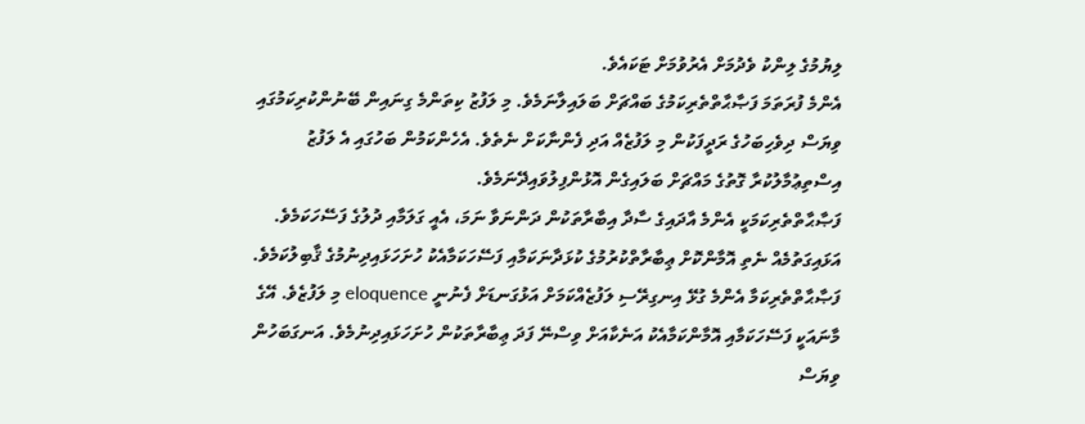ލިޔުމުގެ ލިންކު ވެދުމަށް އެރުވުމަށް ޓަކައެވެ.
އެންމެ ފުރަތަމަ ފަޞާޙާތްތެރިކަމުގެ ބައްޗަށް ބަލައިލާނަމެވެ. މި ލަފުޒު ކިތަންމެ ގިނައިން ބޭނުންކުރިކަމުގައި ވިޔަސް ދިވެހިބަހުގެ ރަދީފަކުން މި ލަފުޒެއް އަދި ފެންނާކަށް ނެތެވެ. އެހެންކަމުން ބަހުގައި އެ ލަފުޒު އިސްތިޢުމާލުކުރާ ގޮތުގެ މައްޗަށް ބަލައިގެން އޮޅުންފިލުވައިދޭނަމެވެ.
ފަޞާޙާތްތެރިކަމަކީ އެންމެ އާދައިގެ ސާދާ އިބާރާތަކުން ދަންނަވާ ނަމަ، އެއީ ގަލަމާއި ދުލުގެ ފަސޭހަކަމެވެ. އަޅައިގަތުމެއް ނެތި އޮމާންކޮށް ޢިބާރާތްކުރުމުގެ ކުޅަދާނަކަމާއި ފަސޭހަކަމާއެކު ހުށަހަޅައިދިނުމުގެ ޤާބިލުކަމެވެ. ފަޞާޙާތްތެރިކަމާ އެންމެ ގުޅޭ އިނގިރޭސި ލަފުޒެއްކަމަށް އަޅުގަނޑަށް ފެނުނީ eloquence މި ލަފުޒެވެ. އޭގެ މާނައަކީ ފަސޭހަކަމާއި އޮމާންކަމާއެކު އަނެކާއަށް ވިސްނޭ ފަދަ ޢިބާރާތަކުން ހުށަހަޅައިދިނުމެވެ. އަނގަބަހުން ވިޔަސް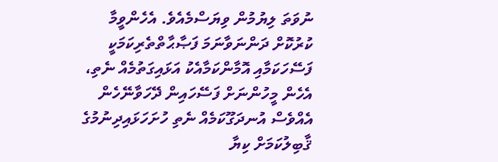ނުވަތަ ލިޔުމުން ވިޔަސްމެއެވެ. އެހެންވީމާ ކުރުކޮށް ދަންނަވާނަމަ ފަޞާޙާތްތެރިކަމަކީ ފަސޭހަކަމާއި އޮމާންކަމާއެކު އަޅައިގަތުމެއް ނެތި، އެހެން މީހުންނަށް ފަސޭހައިން ދޭހަވާނޭހެން އެއްވެސް އުނދަގޫކަމެއް ނެތި ހުށަހަޅައިދިނުމުގެ ޤާބިލުކަމަށް ކިޔާ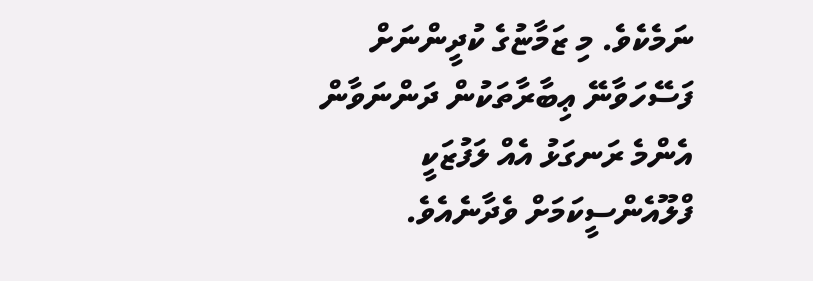ނަމެކެވެ. މި ޒަމާޏުގެ ކުދީންނަށް ފަސޭހަވާނޭ ޢިބާރާތަކުން ދަންނަވާން އެންމެ ރަނގަޅު އެއް ލަފުޒަކީ ފްލޫއެންސީކަމަށް ވެދާނެއެވެ.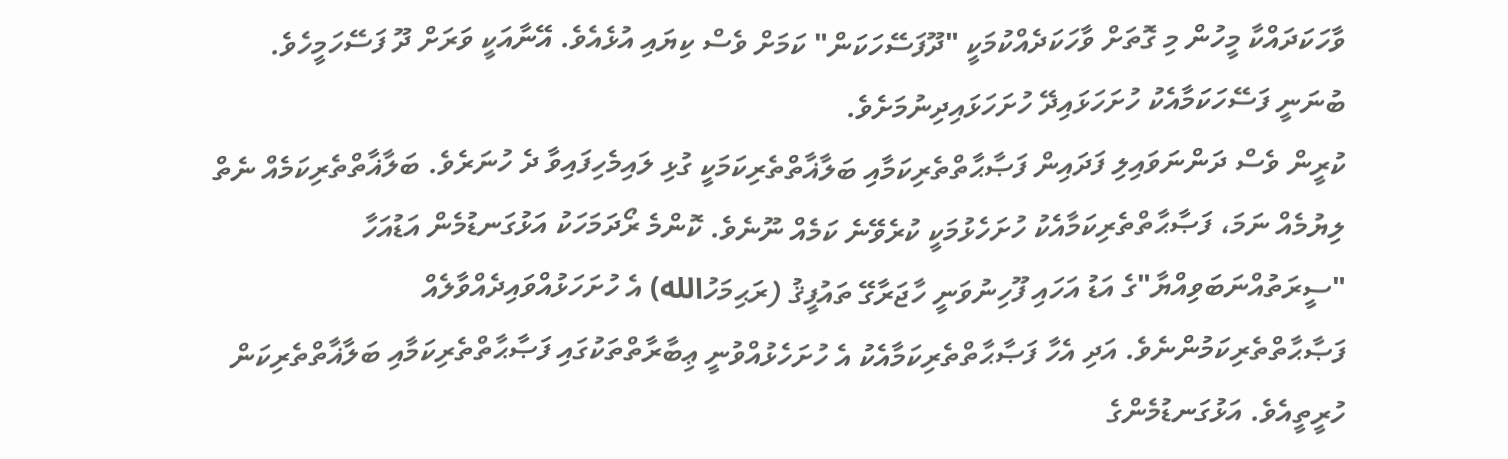ވާހަކަދައްކާ މީހުން މި ގޮތަށް ވާހަކަދެއްކުމަކީ "ދޫފަސޭހަކަން" ކަމަށް ވެސް ކިޔައި އުޅެއެވެ. އޭނާއަކީ ވަރަށް ދޫ ފަސޭހަމީހެވެ. ބުނަނީ ފަސޭހަކަމާއެކު ހުށަހަޅައިދޭ ހުށަހަޅައިދިނުމަށެވެ.
ކުރީން ވެސް ދަންނަވައިލި ފަދައިން ފަޞާޙާތްތެރިކަމާއި ބަލާޣާތްތެރިކަމަކީ ގުޅި ލައިމެހިފައިވާ ދެ ހުނަރެވެ. ބަލާޣާތްތެރިކަމެއް ނެތް ލިޔުމެއް ނަމަ، ފަޞާޙާތްތެރިކަމާއެކު ހުށަހެޅުމަކީ ކުރެވޭނެ ކަމެއް ނޫނެވެ. ކޮންމެ ރޯދަމަހަކު އަޅުގަނޑުމެން އަޑުއަހާ "ސީރަތުއްނަބަވިއްޔާ"ގެ އަޑު އަހައި ފޫހިނުވަނީ ހާޖަރާގޭ ތައުފީޤު (ރަޙިމަހުالله) އެ ހުށަހަޅުއްވައިދެއްވާލެއް ފަޞާޙާތްތެރިކަމުންނެވެ. އަދި އެހާ ފަޞާޙާތްތެރިކަމާއެކު އެ ހުށަހެޅުއްވުނީ ޢިބާރާތްތަކުގައި ފަޞާޙާތްތެރިކަމާއި ބަލާޣާތްތެރިކަން ހުރީތީއެވެ. އަޅުގަނޑުމެންގެ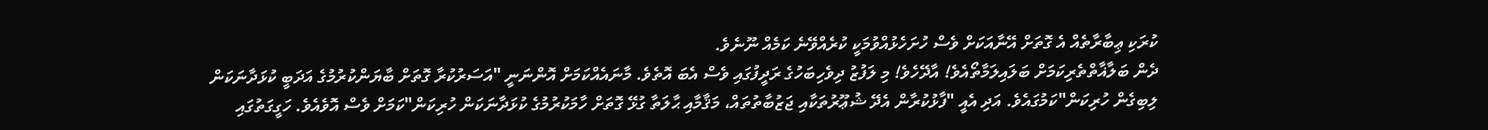ކުރަކި ޢިބާރާތެއް އެ ގޮތަށް އޭނާއަކަށް ވެސް ހުށަހެޅުއްވުމަކީ ކުރެއްވޭނެ ކަމެއް ނޫނެވެ.
ދެން ބަލާޣާތްތެރިކަމަށް ބަލައިލަމާތޯއެވެ! އާދޭހެވެ! މި ލަފުޒު ދިވެހިބަހުގެ ރަދީފުގައި ވެސް އެބަ އޮތެވެ. މާނައެއްކަމަށް އޮންނަނީ "އަސަރުކުރާ ގޮތަށް ބާޔަންކުރުމުގެ އަދަބީ ކުޅަދާނަކަން ލިބިގެން ހުރިކަން"ކަމުގައެވެ. އަދި އެއީ "ފާޅުކުރާން އެދޭ ޝުޢޫރުތަކާއި ޖަޒުބާތުތައް، މަޤާމާއި ޙާލަތާ ގުޅޭ ގޮތަށް ހާމަކުރުމުގެ ކުޅަދާނަކަން ހުރިކަން"ކަމަށް ވެސް އޮވެއެވެ. ހަގީގަތުގައި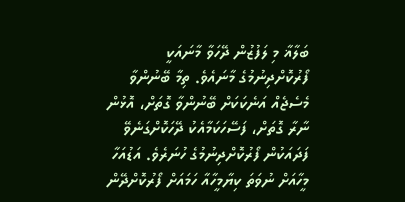ބަލާޣާ މި ލަފުޒުން ދޭހަވާ މާނައަކީ ފޯރުކޮށްދިނުމުގެ މާނައެވެ. ތިމާ ބޭނުންވާ މެސެޖެއް އަނެކަކަށް ބޭނުންވާ ގޮތަށް، އޮޅުން ނާރާ ގޮތަށް، ފަސޭހަކަމާއެކު ދޭހަކޮށްގަނެވޭ ފަދައަކުން ފޯރުކޮށްދިނުމުގެ ހުނަރެވެ. އަޑުއަހާ މީހާއަށް ނުވަތަ ކިޔާމީހާއާ ހަމައަށް ފޯރުކޮށްދޭން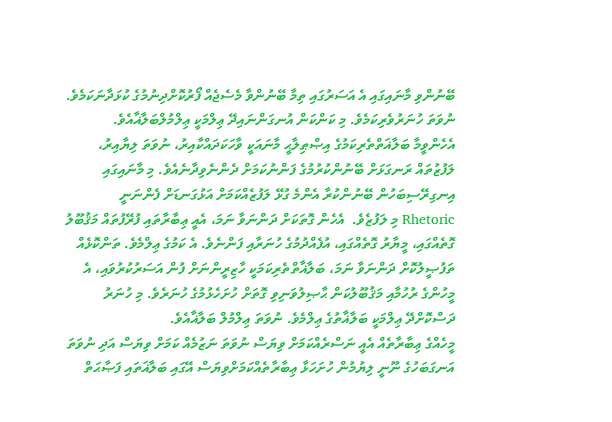ބޭނުންވި މާނައިގައި އެ އަސަރުގައި ތިމާ ބޭނުންވާ މެސެޖެއް ފޯރުކޮށްދިނުމުގެ ކުޅަދާނަކަމެވެ. ނުވަތަ ހުނަރުވެރިކަމެވެ. މި ކަންކަން އުނގަންނައިދޭ ޢިލްމަކީ ޢިލްމުލްބަލާޣާއެވެ.
އެހެންވީމާ ބަލާޣަތްތެރިކަމުގެ އިޞްޠިލާޙީ މާނައަކީ ވާހަކަދައްކާއިރު، ނުވަތަ ލިޔާއިރު، ލަފުޒުތައް ރަނގަޅަށް ބޭނުންކުރުމުގެ ފަންނުކަމަށް ދެންނެވިދާނެއެވެ. މި މާނައިގައި އިނގިރޭސިބަހުން ބޭނުންކުރާ އެންމެ ގުޅޭ ލަފުޒެއްކަމަށް އަޅުގަނޑަށް ފެންނަނީ Rhetoric މި ލަފުޒެވެ.  އެހެން ގޮތަކަށް ދަންނަވާ ނަމަ، އެއީ ޢިބާރާތައި ފުރޭފުތައް މަޤުބޫލު ގޮތެއްގައި، މީޔާރު ގޮތެއްގައި، އުފެއްދުމުގެ ހުނަރާއި ފަންނެވެ. އެ ކަމުގެ ޢިލްމެވެ. ތަންކޮޅެއް ތަފުޞީލުކޮށް ދަންނަވާ ނަމަ، ބަލާޣާތްތެރިކަމަކީ ހާޒިރީންނަށް ފުން އަސަރުކުރުވައި، އެ މީހުންގެ ރުހުމާއި މަޤުބޫލުކަން ޙާޞިލުވަނިވި ގޮތަށް ހުށަހެޅުމުގެ ހުނަރެވެ. މި ހުނަރު ދަސްކޮށްދޭ ޢިލްމަކީ ބަލާޣާތުގެ ޢިލްމެވެ. ނުވަތަ ޢިލްމުލް ބަލާޣާއެވެ.
މީހެއްގެ ޢިބާރާތެއް އެއީ ނަސްރެއްކަމަށް ވިޔަސް ނުވަތަ ނަޒުމެއް ކަމަށް ވިޔަސް އަދި ނުވަތަ އަނގަބަހުގެ ނޫނީ ލިޔުމުން ހުށަހަޅާ ޢިބާރާތެއްކަމަށްވިޔަސް އޭގައި ބަލާޣަތައި ފަޞާޙަތް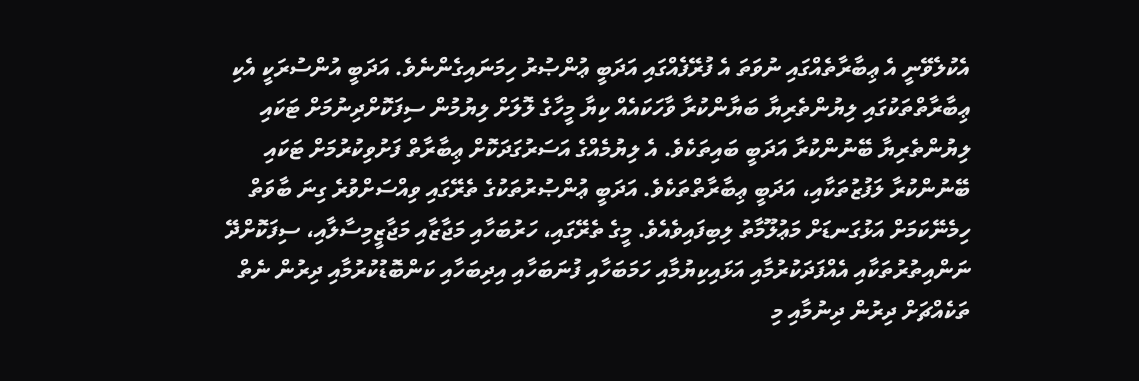އެކުލެވޭނީ އެ ޢިބާރާތެއްގައި ނުވަތަ އެ ފުރޭފެއްގައި އަދަބީ ޢުންޞުރު ހިމަނައިގެންނެވެ. އަދަބީ އުންސުރަކީ އެކި ޢިބާރާތްތަކުގައި ލިޔުންތެރިޔާ ބަޔާންކުރާ ވާހަކައެއް ކިޔާ މީހާގެ ލޮލަށް ލިޔުމުން ސިފަކޮށްދިނުމަށް ޓަކައި ލިޔުންތެރިޔާ ބޭނުންކުރާ އަދަބީ ބައިތަކެވެ. އެ ލިޔުމެއްގެ އަސަރުގަދަކޮށް ޢިބާރާތް ފަށުވިކުރުމަށް ޓަކައި ބޭނުންކުރާ ލަފުޒުތަކާއި، އަދަބީ ޢިބާރާތްތަކެވެ. އަދަބީ ޢުންޞުރުތަކުގެ ތެރޭގައި ވިއްސަށްވުރެ ގިނަ ބާވަތް ހިމެނޭކަމަށް އަޅުގަނޑަށް މަޢުލޫމާތު ލިބިފައިވެއެވެ. މީގެ ތެރޭގައި، ހަރުބަހާއި މަޖާޒާއި މަޖާޒީމިސާލާއި، ސިފަކޮށްދޭ ނަންއިތުރުތަކާއި އެއްފަދަކުރުމާއި އަޅައިކިޔުމާއި ހަމަބަހާއި ފުނަބަހާއި އިދިބަހާއި ކަންބޮޑުކުރުމާއި ދިރުން ނެތް ތަކެއްޗަށް ދިރުން ދިނުމާއި މި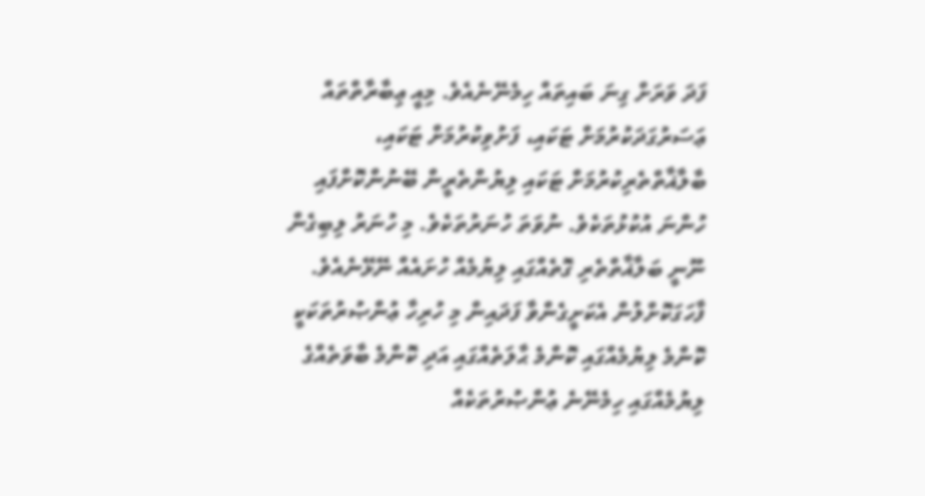ފަދަ ވަރަށް ގިނަ ބައިތައް ހިމެނޭނެއެވެ. މިއީ ޢިބާރާތްތައް ޢަސަރުގަދަކުރުމަށް ޓަކައި، ފަށުވިކުރުމަށް ޓަކައި، ބާލާޣާތްތެރިކުރުމަށް ޓަކައި ލިޔުންތެރީން ބޭނުންކޮށްފައި ހުންނަ އުކުޅުތަކެވެ. ނުވަތަ ހުނަރުތަކެވެ. މި ހުނަރު ލިބިގެން ނޫނީ ބަލާޣާތްތެރި ގޮތެއްގައި ލިޔުމެއް ހުށައެއް ނޭޅޭނެއެވެ.
ފާހަގަކޮށްލުން އެކަށީގެންވާ ފަދައިން މި ހުރިހާ ޢުންޞުރުތަކަކީ ކޮންމެ ލިޔުމެއްގައި ކޮންމެ ޙާލަތެއްގައި އަދި ކޮންމެ ބާވަތެއްގެ ލިޔުމެއްގައި ހިމެނޭނެ ޢުންޞުރުތަކެއް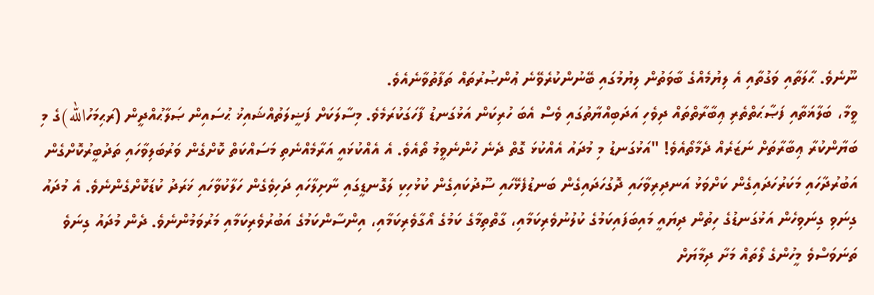ނޫނެވެ. ޙާލަތާއި ވަގުތާއި އެ ލިޔުމެއްގެ ބާވަތުން ލިޔުމުގައި ބޭނުންކުރެވޭނެ ޢުންޞުރުތައް ތަފާތުވާނެއެވެ.
ވީމާ، ބަލާޣަތާއި ފަޞާޙަތްތެރި ޢިބާރާތްތައް ދިވެހި އަދަބިއްޔާތުގައި ވެސް އެބަ ހުރިކަން އަޅުގަނޑު ފާހަގަކުރަމެވެ. މިސާލަކަށް ފަޟީލަތުއްޝައިޚު ޙުސައިން ޞަލާޙުއްދީން (ރަޙިމަހުالله)ގެ މި ބަޔާންކުރާ ޢިބާރާތަށް ނަޒަރެއް ދެމާތޯއެވެ! "އަޅުގަނޑު މި މުދައު އެއްކުޅަ ގޮތް ދެނެ ހުންނެވީމު ތޯއެވެ. އެ އެއްކުޅައީ އަރާމެއްނެތި މަސައްކަތް ކޮށްގެން ވަރުބަލިވާހައި ތަދުބީރުކޮށްގެން އަބުރުދާހައި މަކަރުހަދައިގެން ކަށްވަޅު އަނދިރިވާހައި ދޮގުހަދައިގެން ބަނޑުފެޅޭހައި ސޫދުކައިގެން ކުޅުހިކި ލަގޮނޑީގައި ނާށިލާހައި ދަހިވެގެން ހަލާކުވާހައި ޚަރަދު ކުޑަކޮށްގެންނެވެ. އެ މުދައު ގިނަވި ގިނަވިހެން އަޅުގަނޑުގެ ހިތުން ދިޔައީ މައިބަފައިކަމުގެ ކުލުނުވެރިކަމާއި، ގާތްތިމާގެ ކަމުގެ އޯގާވެރިކަމާއި، އިންސާންކަމުގެ އަބުރުވެރިކަމާއި މަރުވަމުންނެވެ. ދެން މުދައު ގިނަވެ ތަނަވަސްވެ މީހުންގެ ލޯތައް މަށާ ދިމާޔަށް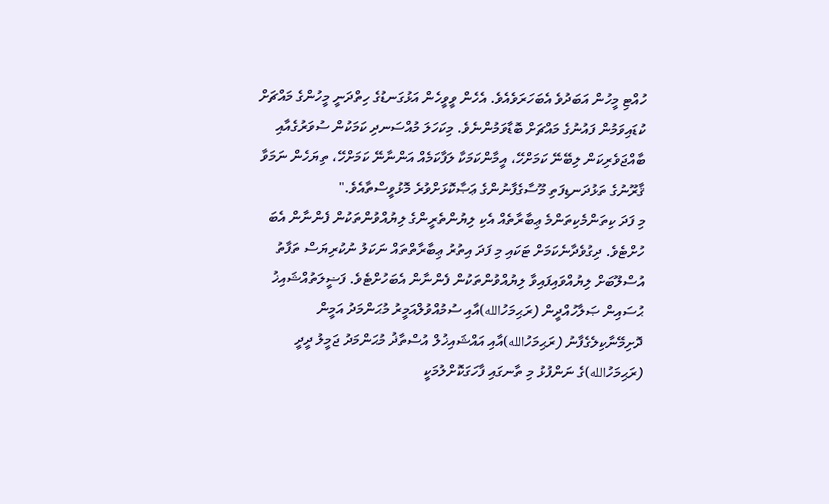ހުއްޓި މީހުން އަބަދުވެ އެބަހަރަވެއެވެ. އެހެން ވީވީހެން އަޅުގަނޑުގެ ހިތްދަނީ މީހުންގެ މައްޗަށް ކުޑައިވަމުން ފައުނުގެ މައްޗަށް ބޮޑާވަމުންނެވެ. މިކަހަލަ މުއްސަނދި ކަމަކުން ސުވަރުގެއާއި ބާއްޖަވެރިކަން ލިބޭނޭ ކަމަށްހޭ، އީމާންކަމަކާ ލަފާކަމެއް އަންނާނޭ ކަމަށްހޭ، ތިޔަހެން ނަމަވާ ޤާރޫނުގެ ތަޅުދަނޑިފަތި މޫސާގެފާނުންގެ ޢަޞާކޮޅަށްވުރެ މޮޅުވީސްތާއެވެ."
މި ފަދަ ކިތަންމެކިތަންމެ ޢިބާރާތެއް އެކި ލިޔުންތެރީންގެ ލިޔުއްވުންތަކުން ފެންނާން އެބަ ހުށްޓެވެ. ދިގުވެދާނެކަމަށް ޓަކައި މި ފަދަ އިތުރު ޢިބާރާތްތައް ނަކަލު ނުކުރިޔަސް ތަފާތު އުސްލޫބަށް ލިޔުއްވައިފައިވާ ލިޔުއްވުންތަކުން ފެންނާން އެބަހުށްޓެވެ. ފަޟީލަތުއްޝައިޚު ޙުސައިން ޞަލާހުއްދީން (ރަޙިމަހުالله)އާއި ސުމުއްވުލްއަމީރު މުޙަންމަދު އަމީން ދޮށިމޭނާކިލެގެފާނު (ރަޙިމަހުالله)އާއި އައްޝައިޚުލް އުސްތާޛު މުޙަންމަދު ޖަމީލު ދީދީ (ރަޙިމަހުالله)ގެ ނަންފުޅު މި ތާނގައި ފާހަގަކޮށްލުމަކީ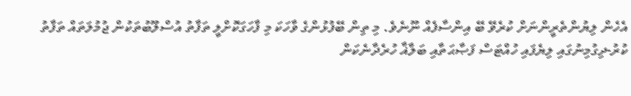އެހެން ލިޔުންތެރީންނަށް ކުރެވޭ ބޭ އިންސާފެއް ނޫނެވެ. މި ތިން ބޭފުޅުންގެ ވާހަކަ މި ފާހަގަކޮށްލީ ތަފާތު އުސްލޫބުތަކުން ޖުމުލަތައް ތަފާތު ކުރު-ދިގުމިނުގައި ލިޔެފައި ހުއްޓަސް ފަޞާޙަތާއި ބަލާޣާ ހުރެދާނެކަން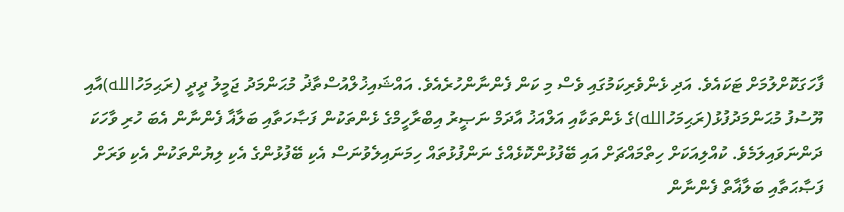ފާހަގަކޮށްލުމަށް ޓަކައެވެ. އަދި ޅެންވެރިކަމުގައި ވެސް މި ކަން ފެންނާންހުރެއެވެ. އައްޝައިޚުލްއުސްތާޛު މުޙަންމަދު ޖަމީލު ދީދީ (ރަޙިމަހުالله)އާއި ޔޫސުފު މުޙަންމަދުފުޅު(ރަޙިމަހުالله)ގެ ޅެންތަކާއި އަލްއަޚު އާދަމް ނަޞީރު އިބްރާހީމްގެ ޅެންތަކުން ފަޞާހަތާއި ބަލާޣާ ފެންނާން އެބަ ހުރި ވާހަކަ ދަންނަވައިލަމެވެ. ކުއްލިއަކަށް ހިތްމައްޗަށް އައި ބޭފުޅުންކޮޅެއްގެ ނަންފުޅުތައް ހިމަނައިލެވުނަސް އެކި ބޭފުޅުންގެ އެކި ލިޔުންތަކުން އެކި ވަރަށް ފަޞާޙަތާއި ބަލާޣާތް ފެންނާން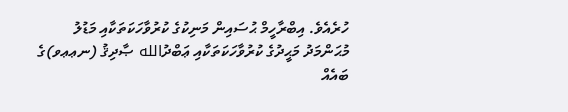ހުރެއެވެ. އިބްރާހީމް ޙުސައިން މަނިކުގެ ކުރުވާހަކަތަކާއި މަޑުލު މުޙަންމަދު މަޙީދުގެ ކުރުވާހަކަތަކާއި ޢަބްދުالله ޞާދިޤު (ނޢޢވ)ގެ ބައެއް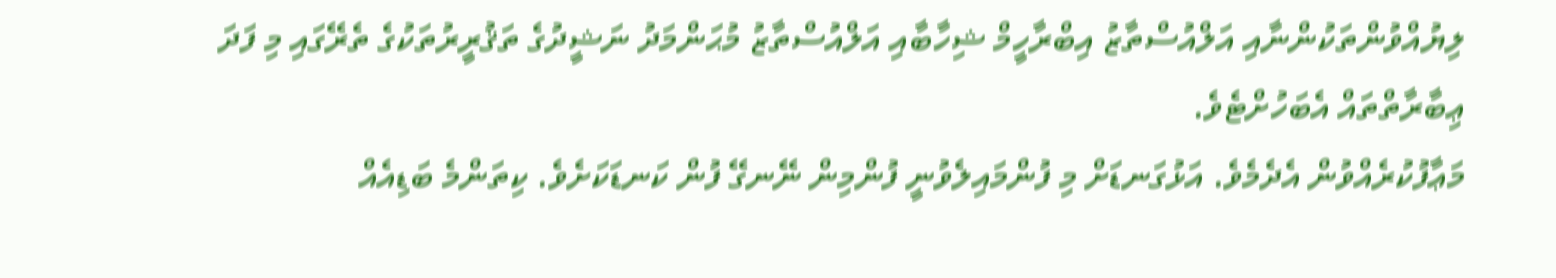ލިޔުއްވުންތަކުންނާއި އަލްއުސްތާޒު އިބްރާހީމް ޝިހާބާއި އަލްއުސްތާޒު މުޙަންމަދު ނަޝީދުގެ ތަޤުރީރުތަކުގެ ތެރޭގައި މި ފަދަ ޢިބާރާތްތައް އެބަހުށްޓެވެ.
މަޢާފުކުރެއްވުން އެދެމެވެ. އަޅުގަނޑަށް މި ފުންމައިލެވުނީ ފުންމިން ނޭނގޭ ފުން ކަނޑަކަށެވެ. ކިތަންމެ ބަޑިއެއް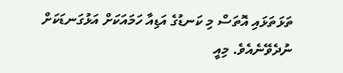ތަޅަތަޅައި އޮތަސް މި ކަނޑުގެ އަޑިއާ ހަމައަކަށް އަޅުގަނޑަކަށް ނުދެވޭނެއެވެ. މިއީ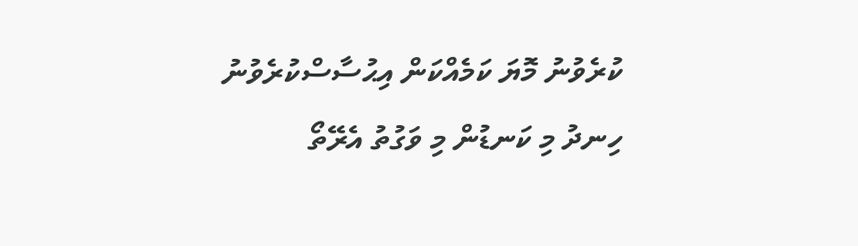ކުރެވުނު މޮޔަ ކަމެއްކަން އިޙުސާސްކުރެވުނު ހިނދު މި ކަނޑުން މި ވަގުތު އެރޭތޯ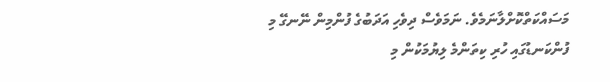މަސައްކަތްކޮށްލާނަމެވެ. ނަމަވެސް ދިވެހި އަދަބުގެ ފުންމިން ނޭނގޭ މި ފުންކަނޑުގައި ހުރި ކިތަންމެ ލިޔުމަކުން މި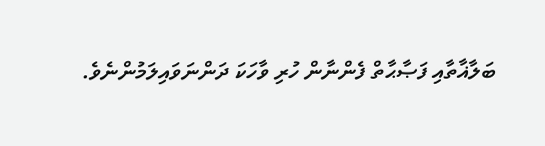ބަލާޣާތާއި ފަޞާޙާތް ފެންނާން ހުރި ވާހަކަ ދަންނަވައިލަމުންނެވެ.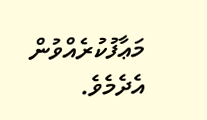މަޢާފުކުރެއްވުން އެދެމެވެ.